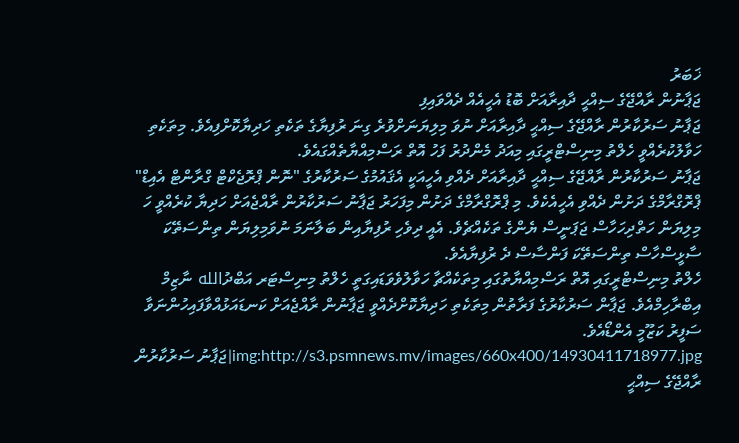ޚަބަރު
ޖަޕާނުން ރާއްޖޭގެ ސިއްޙީ ދާއިރާއަށް ބޮޑު އެހީއެއް ދެއްވައިފި
ޖަޕާނު ސަރުކާރުން ރާއްޖޭގެ ސިއްޙީ ދާއިރާއަށް ނުވަ މިލިޔަނަށްވުރެ ގިނަ ރުފިޔާގެ ތަކެތި ހަދިޔާކޮށްފިއެވެ. މިތަކެތި ހަވާލުކުރެއްވީ ހެލްތު މިނިސްޓްރީގައި މިއަދު މެންދުރު ފަހު އޮތް ރަސްމިއްޔާތެއްގައެވެ.
ޖަޕާނު ސަރުކާރުން ރާއްޖޭގެ ސިއްޙީ ދާއިރާއަށް ދެއްވި އެހީއަކީ އެޤައުމުގެ ސަރުކާރުގެ "ނޮން ޕްރޮޖެކްޓް ގްރާންޓް އެއިޑް" ޕްރޮގްރާމްގެ ދަށުން ދެއްވި އެހީއެކެވެ. މި ޕްރޮގްރާމްގެ ދަށުން މިފަހަރު ޖަޕާނު ސަރުކާރުން ރާއްޖެއަށް ހަދިޔާ ކުރެއްވީ ހަ މިލިޔަން ހަތްދިހަހާސް ޖަޕަނީސް ޔެންގެ ތަކެއްޗެވެ. އެއީ ދިވެހި ރުފިޔާއިން ބަލާނަމަ ނުވަމިލިޔަން ތިންސަތޭކަ ސާޅީސްހާސް ތިންސަތޭކަ ފަންސާސް ދެ ރުފިޔާއެވެ.
ހެލްތު މިނިސްޓްރީގައި އޮތް ރަސްމިއްޔާތުގައި މިތަކެއްޗާ ހަވާލުވެވަޑައިގަތީ ހެލްތު މިނިސްޓަރ އަބްދުالله ނާޒިމް އިބްރާހިމްއެވެ. ޖަޕާން ސަރުކާރުގެ ފަރާތުން މިތަކެތި ހަދިޔާކޮށްދެއްވީ ޖަޕާނުން ރާއްޖެއަށް ކަނޑައަޅުއްވާފައިހުންނަވާ ސަފީރު ކަޒޫމީ އެންޑޯއެވެ.
img:http://s3.psmnews.mv/images/660x400/14930411718977.jpg|ޖަޕާނު ސަރުކާރުން ރާއްޖޭގެ ސިއްޙީ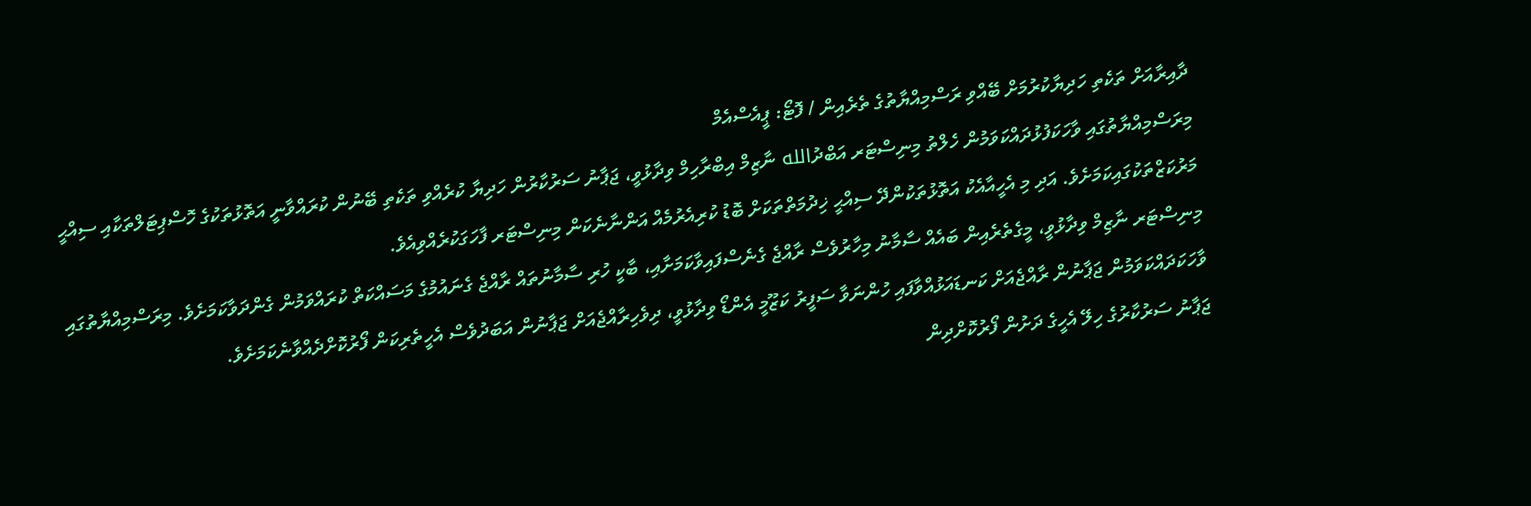ދާއިރާއަށް ތަކެތި ހަދިޔާކުރުމަށް ބޭއްވި ރަސްމިއްޔާތުގެ ތެރެއިން / ފޮޓޯ: ޕީއެސްއެމް
މިރަސްމިއްޔާތުގައި ވާހަކަފުޅުދައްކަވަމުން ހެލްތު މިނިސްޓަރ އަބްދުالله ނާޒިމް އިބްރާހިމް ވިދާޅުވީ، ޖަޕާނު ސަރުކާރުން ހަދިޔާ ކުރެއްވި ތަކެތި ބޭނުން ކުރައްވާނީ އަތޮޅުތަކުގެ ހޮސްޕިޓަލްތަކާއި ސިއްޙީ މަރުކަޒްތަކުގައިކަމަށެވެ. އަދި މި އެހީއާއެކު އަތޮޅުތަކުންދޭ ސިއްޙީ ޚިދުމަތްތަކަށް ބޮޑު ކުރިއެރުމެއް އަންނާނެކަން މިނިސްޓަރ ފާހަގަކުރެއްވިއެވެ.
މިނިސްޓަރ ނާޒިމް ވިދާޅުވީ، މީގެތެރެއިން ބައެއް ސާމާނު މިހާރުވެސް ރާއްޖެ ގެނެސްފައިވާކަމަށާއި، ބާކީ ހުރި ސާމާނުތައް ރާއްޖެ ގެނައުމުގެ މަސައްކަތް ކުރައްވަމުން ގެންދަވާކަމަށެވެ. މިރަސްމިއްޔާތުގައި ވާހަކަދައްކަވަމުން ޖަޕާނުން ރާއްޖެއަށް ކަނޑައަޅުއްވާފައި ހުންނަވާ ސަފީރު ކަޒޫމީ އެންޑޯ ވިދާޅުވީ، ދިވެހިރާއްޖެއަށް ޖަޕާނުން އަބަދުވެސް އެހީތެރިކަން ފޯރުކޮށްދެއްވާނެކަމަށެވެ.
ޖަޕާނު ސަރުކާރުގެ ހިލޭ އެހީގެ ދަށުން ފޯރުކޮށްދިން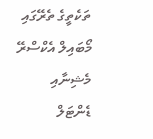ތަކެތީގެ ތެރޭގައި މޯބައިލް އެކްސްރޭ މެޝިނާއި ޑެންޓަލް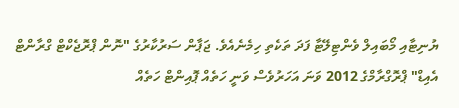ޔުނިޓާއި މޯބައިލް ވެންޓިލޭޓާ ފަދަ ތަކެތި ހިމެނެއެވެ. ޖަޕާން ސަރުކާރުގެ "ނޮން ޕްރޮޖެކްޓް ގްރާންޓް އެއިޑް" ޕްރޮގްރާމްގެ 2012 ވަނަ އަހަރުވެސް ވަނީ ހަތެއް ޕޮއިންޓް ހަތެއް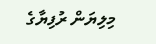މިލިޔަން ރުފިޔާގެ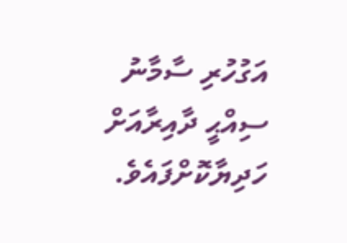އަގުހުރި ސާމާނު ސިއްޙީ ދާއިރާއަށް ހަދިޔާކޮށްފައެވެ.